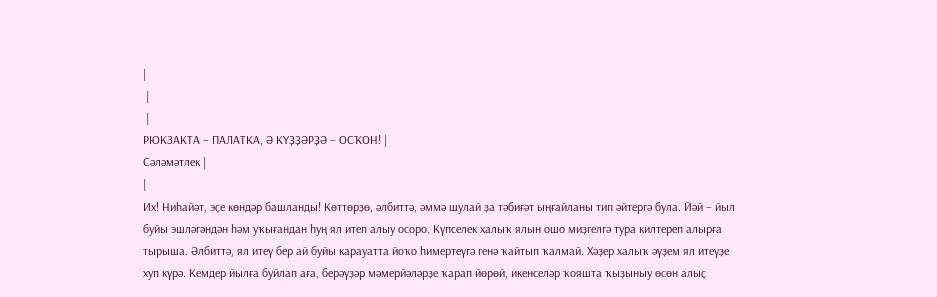|
 |
 |
РЮКЗАКТА – ПАЛАТКА, Ә КҮҘҘӘРҘӘ – ОСҠОН! |
Сәләмәтлек |
|
Их! Ниһайәт, эҫе көндәр башланды! Көттөрҙө, әлбиттә, әммә шулай ҙа тәбиғәт ыңғайланы тип әйтергә була. Йәй – йыл буйы эшләгәндән һәм уҡығандан һуң ял итеп алыу осоро. Күпселек халыҡ ялын ошо миҙгелгә тура килтереп алырға тырыша. Әлбиттә, ял итеү бер ай буйы карауатта йоҡо һимертеүгә генә ҡайтып ҡалмай. Хәҙер халыҡ әүҙем ял итеүҙе хуп күрә. Кемдер йылға буйлап аға, берәүҙәр мәмерйәләрҙе ҡарап йөрөй, икенселәр ҡояшта ҡыҙыныу өсөн алыҫ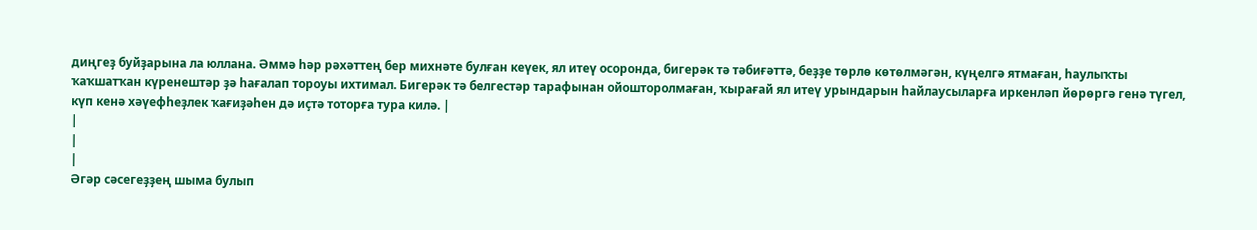диңгеҙ буйҙарына ла юллана. Әммә һәр рәхәттең бер михнәте булған кеүек, ял итеү осоронда, бигерәк тә тәбиғәттә, беҙҙе төрлө көтөлмәгән, күңелгә ятмаған, һаулыҡты ҡаҡшатҡан күренештәр ҙә һағалап тороуы ихтимал. Бигерәк тә белгестәр тарафынан ойошторолмаған, ҡырағай ял итеү урындарын һайлаусыларға иркенләп йөрөргә генә түгел, күп кенә хәүефһеҙлек ҡағиҙәһен дә иҫтә тоторға тура килә. |
|
|
|
Әгәр сәсегеҙҙең шыма булып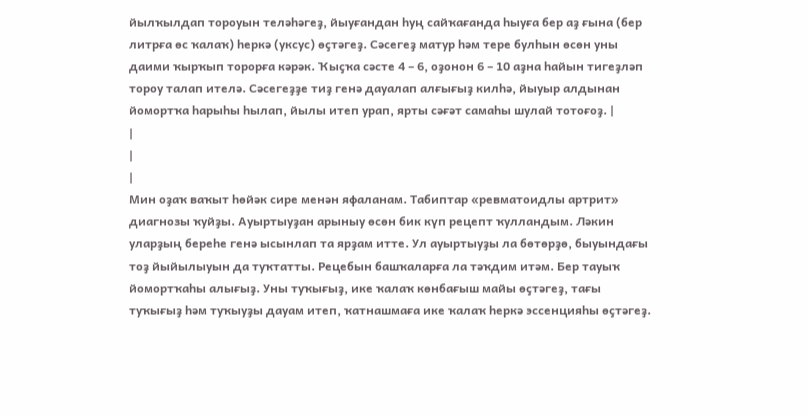йылҡылдап тороуын теләһәгеҙ, йыуғандан һуң сайҡағанда һыуға бер аҙ ғына (бер литрға өс ҡалаҡ) һеркә (уксус) өҫтәгеҙ. Сәсегеҙ матур һәм тере булһын өсөн уны даими ҡырҡып торорға кәрәк. Ҡыҫҡа сәсте 4 – 6, оҙонон 6 – 10 аҙна һайын тигеҙләп тороу талап ителә. Сәсегеҙҙе тиҙ генә дауалап алғығыҙ килһә, йыуыр алдынан йомортҡа һарыһы һылап, йылы итеп урап, ярты сәғәт самаһы шулай тотоғоҙ. |
|
|
|
Мин оҙаҡ ваҡыт һөйәк сире менән яфаланам. Табиптар «ревматоидлы артрит» диагнозы ҡуйҙы. Ауыртыуҙан арыныу өсөн бик күп рецепт ҡулландым. Ләкин уларҙың береһе генә ысынлап та ярҙам итте. Ул ауыртыуҙы ла бөтөрҙө, быуындағы тоҙ йыйылыуын да туҡтатты. Рецебын башҡаларға ла тәҡдим итәм. Бер тауыҡ йомортҡаһы алығыҙ. Уны туҡығыҙ, ике ҡалаҡ көнбағыш майы өҫтәгеҙ, тағы туҡығыҙ һәм туҡыуҙы дауам итеп, ҡатнашмаға ике ҡалаҡ һеркә эссенцияһы өҫтәгеҙ.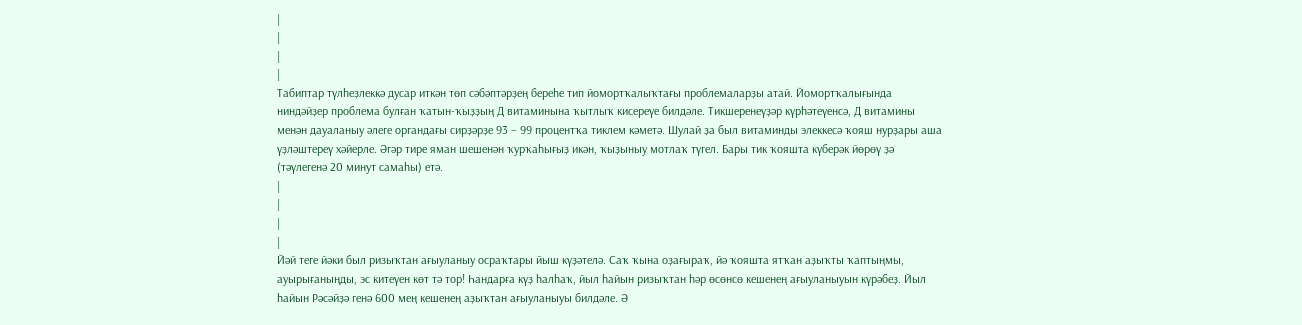|
|
|
|
Табиптар түлһеҙлеккә дусар иткән төп сәбәптәрҙең береһе тип йомортҡалыҡтағы проблемаларҙы атай. Йомортҡалығында ниндәйҙер проблема булған ҡатын-ҡыҙҙың Д витаминына ҡытлыҡ кисереүе билдәле. Тикшеренеүҙәр күрһәтеүенсә, Д витамины менән дауаланыу әлеге органдағы сирҙәрҙе 93 – 99 процентҡа тиклем кәметә. Шулай ҙа был витаминды элеккесә ҡояш нурҙары аша үҙләштереү хәйерле. Әгәр тире яман шешенән ҡурҡаһығыҙ икән, ҡыҙыныу мотлаҡ түгел. Бары тик ҡояшта күберәк йөрөү ҙә (тәүлегенә 20 минут самаһы) етә.
|
|
|
|
Йәй теге йәки был ризыҡтан ағыуланыу осраҡтары йыш күҙәтелә. Саҡ ҡына оҙағыраҡ, йә ҡояшта ятҡан аҙыҡты ҡаптыңмы, ауырығаныңды, эс китеүен көт тә тор! Һандарға күҙ һалһаҡ, йыл һайын ризыҡтан һәр өсөнсө кешенең ағыуланыуын күрәбеҙ. Йыл һайын Рәсәйҙә генә 600 мең кешенең аҙыҡтан ағыуланыуы билдәле. Ә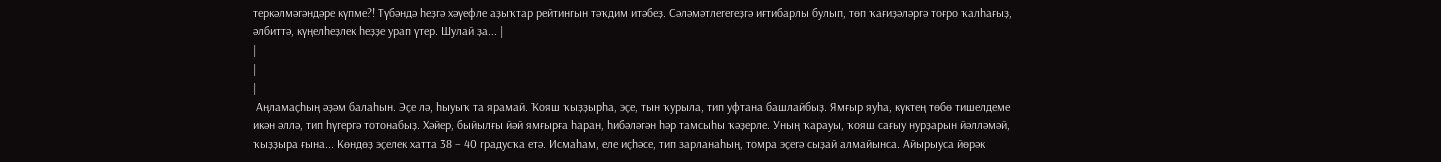теркәлмәгәндәре күпме?! Түбәндә һеҙгә хәүефле аҙыҡтар рейтингын тәҡдим итәбеҙ. Сәләмәтлегегеҙгә иғтибарлы булып, төп ҡағиҙәләргә тоғро ҡалһағыҙ, әлбиттә, күңелһеҙлек һеҙҙе урап үтер. Шулай ҙа... |
|
|
|
 Аңламаҫһың әҙәм балаһын. Эҫе лә, һыуыҡ та ярамай. Ҡояш ҡыҙҙырһа, эҫе, тын ҡурыла, тип уфтана башлайбыҙ. Ямғыр яуһа, күктең төбө тишелдеме икән әллә, тип һүгергә тотонабыҙ. Хәйер, быйылғы йәй ямғырға һаран, һибәләгән һәр тамсыһы ҡәҙерле. Уның ҡарауы, ҡояш сағыу нурҙарын йәлләмәй, ҡыҙҙыра ғына... Көндөҙ эҫелек хатта 38 – 40 градусҡа етә. Исмаһам, еле иҫһәсе, тип зарланаһың, томра эҫегә сыҙай алмайынса. Айырыуса йөрәк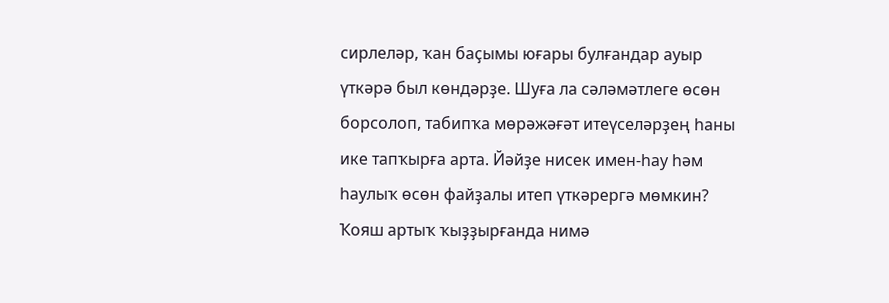сирлеләр, ҡан баҫымы юғары булғандар ауыр үткәрә был көндәрҙе. Шуға ла сәләмәтлеге өсөн борсолоп, табипҡа мөрәжәғәт итеүселәрҙең һаны ике тапҡырға арта. Йәйҙе нисек имен-һау һәм һаулыҡ өсөн файҙалы итеп үткәрергә мөмкин? Ҡояш артыҡ ҡыҙҙырғанда нимә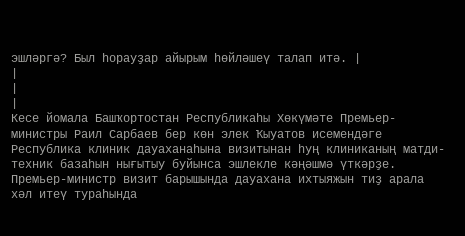эшләргә? Был һорауҙар айырым һөйләшеү талап итә. |
|
|
|
Кесе йомала Башҡортостан Республикаһы Хөкүмәте Премьер-министры Раил Сарбаев бер көн элек Ҡыуатов исемендәге Республика клиник дауаханаһына визитынан һуң клиниканың матди-техник базаһын нығытыу буйынса эшлекле кәңәшмә үткәрҙе. Премьер-министр визит барышында дауахана ихтыяжын тиҙ арала хәл итеү тураһында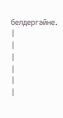белдергәйне. |
|
|
|
|
|